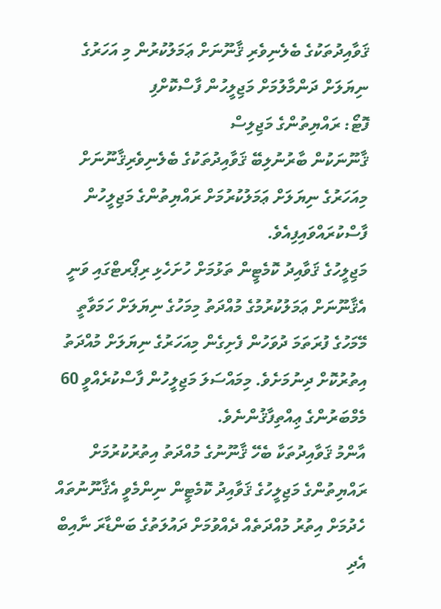ޤަވާއިދުތަކުގެ ބެލެނިވެރި ޤާނޫނަށް ޢަމަލުކުރުން މި އަހަރުގެ ނިޔަލަށް ދަންމާލުމަށް މަޖިލީހުން ފާސްކޮށްފި
ފޮޓޯ: ރައްޔިތުންގެ މަޖިލިސް
ޤާނޫނަކުން ބާރުނުލިބޭ ޤަވާއިދުތަކުގެ ބެލެނިވެރިޤާނޫނަށް މިއަހަރުގެ ނިޔަލަށް ޢަމަލުކުރުމަށް ރައްޔިތުންގެ މަޖިލީހުން ފާސްކުރައްވައިފިއެވެ.
މަޖިލީހުގެ ޤަވާއިދު ކޮމެޓީން ތަޅުމަށް ހުށަހެޅި ރިޕޯރޓްގައި ވަނީ އެޤާނޫނަށް ޢަމަލުކުރުމުގެ މުއްދަތު މިމަހުގެ ނިޔަލަށް ހަމަވާތީ މޭމަހުގެ ފުރަތަމަ ދުވަހުން ފެށިގެން މިއަހަރުގެ ނިޔަލަށް މުއްދަތު އިތުރުކޮށް ދިނުމަށެވެ. މިމައްސަލަ މަޖިލީހުން ފާސްކުރެއްވީ 60 މެމްބަރުންގެ ޢިއްތިފާޤުންނެވެ.
އާންމު ޤަވާއިދުތަކާ ބެހޭ ޤާނޫނުގެ މުއްދަތު އިތުރުކުރުމަށް ރައްޔިތުންގެ މަޖިލީހުގެ ޤަވާއިދު ކޮމެޓީން ނިންމެވީ އެޤާނޫނުތައް ހެދުމަށް އިތުރު މުއްދަތެއް ދެއްވުމަށް ދައުލަތުގެ ބަންޑާރަ ނާއިބް އެދި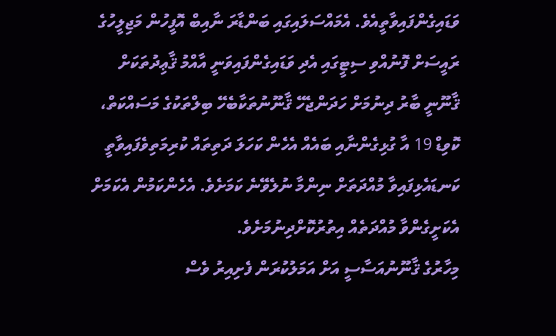ވަޑައިގެންފައިވާތީއެވެ. އެމައްސަލައިގައި ބަންޑާރަ ނާއިބް އޮފީހުން މަޖިލީހުގެ ރައީސަށް ފޮނުއްވި ސިޓީގައި އެދި ވަޑައިގެންފައިވަނީ އާއްމު ޤާޢިދުތަކަށް ޤާނޫނީ ބާރު ދިނުމަށް ހަދަންޖެހޭ ޤާނޫނުތަކާބެހޭ ބިލްތަކުގެ މަސައްކަތް، ކޮވިޑް 19 އާ ގުޅިގެންނާއި ބައެއް އެހެން ކަހަލަ ދަތިތައް ކުރިމަތިވެފައިވާތީ ކަނޑައެޅިފައިވާ މުއްދަތަށް ނިންމާ ނުލެވޭނެ ކަމަށެވެ. އެހެންކަމުން އެކަމަށް އެކަށީގެންވާ މުއްދަތެއް އިތުރުކޮށްދިނުމަށެވެ.
މިހާރުގެ ޤާނޫނުއަސާސީ އަށް އަމަލުކުރަން ފެށިއިރު ވެސް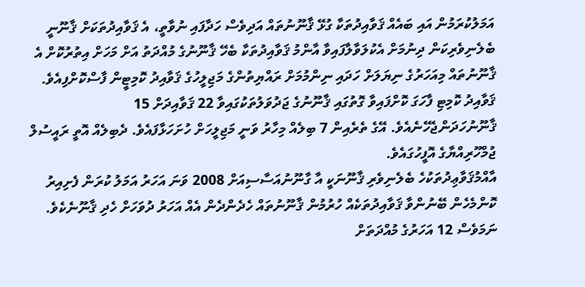އަމަލުކުރަމުން އައި ބައެއް ޤަވާއިދުތަކާ ގުޅޭ ޤާނޫނުތައް އަދިވެސް ހަދާފައި ނުވާތީ، އެ ޤަވާއިދުތަކަށް ޤާނޫނީ ބެލެނިވެރިކަން ދިނުމަށް އެކުލަވާލާފައިވާ އާންމު ޤަވާއިދުތަކާ ބެހޭ ޤާނޫނުގެ މުއްދަތު އަށް މަހަށް އިތުރުކޮށް އެ ޤާނޫނުތައް މިއަހަރުގެ ނިޔަލަށް ހަދައި ނިންމުމަށް ރައްޔިތުންގެ މަޖިލީހުގެ ޤަވާއިދު ކޮމިޓީން ފާސްކޮށްފިއެވެ.
ޤަވާއިދު ކޮމިޓި ފާހަގަ ކޮށްފައިވާ ގޮތުގައި ޤާނޫނުގެ ޖަދުވަލުތަކުގައިވާ 22 ޤަވާއިދަށް 15 ޤާނޫނުހަދަންޖެހޭނެއެވެ. އޭގެ ތެރެއިން 7 ބިލެއް މިހާރު ވަނީ މަޖިލީހަށް ހުށަހަޅާފައެވެ. ދެބިލެއް އޮތީ ރައީސުލް ޖުމްހޫރިއްޔާގެ އޮފީހުގައެވެ.
އާއްމުޤަވާޢިދުތަކުހެ ބެލެނިވެރި ޤާނޫނަކީ އާ ގާނޫނުއަސާސިއަށް 2008 ވަނަ އަހަރު އަމަލު ކުރަން ފެށިއިރު ކޮންމެހެން ބޭނުންވާ ޤަވާއިދުތަކެއް ހުރުމުން ޤާނޫނުތައް ހެދެންދެން އެއް އަހަރު ދުވަހަށް ހެދި ޤާނޫނެކެވެ. ނަމަވެސް 12 އަހަރުގެ މުއްދަތަށް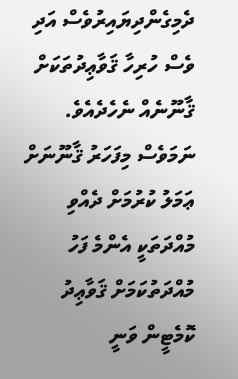ދެމިގެންދިޔައިރުވެސް އަދި ވެސް ހުރިހާ ޤަވާޢިދުތަކަށް ޤާނޫނެއް ނެހެދެއެވެ. ނަމަވެސް މިފަހަރު ޤާނޫނަށް ޢަމަލު ކުރުމަށް ދެއްވި މުއްދަތަކީ އެންމެ ފަހު މުއްދަތުކަމަށް ޤަވާޢިދު ކޮމެޓީން ވަނީ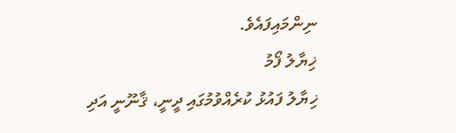ނިންމައިފައެވެ.
ޚިޔާލު ފޯމު
ޚިޔާލު ފައުޅު ކުރެއްވުމުގައި ދީނީ، ޤާނޫނީ އަދި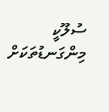ސުލޫކީ މިންގަނޑުތަކަށް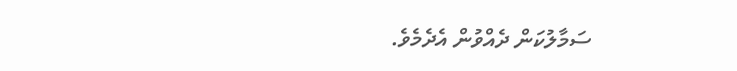ސަމާލުކަން ދެއްވުން އެދެމެވެ.